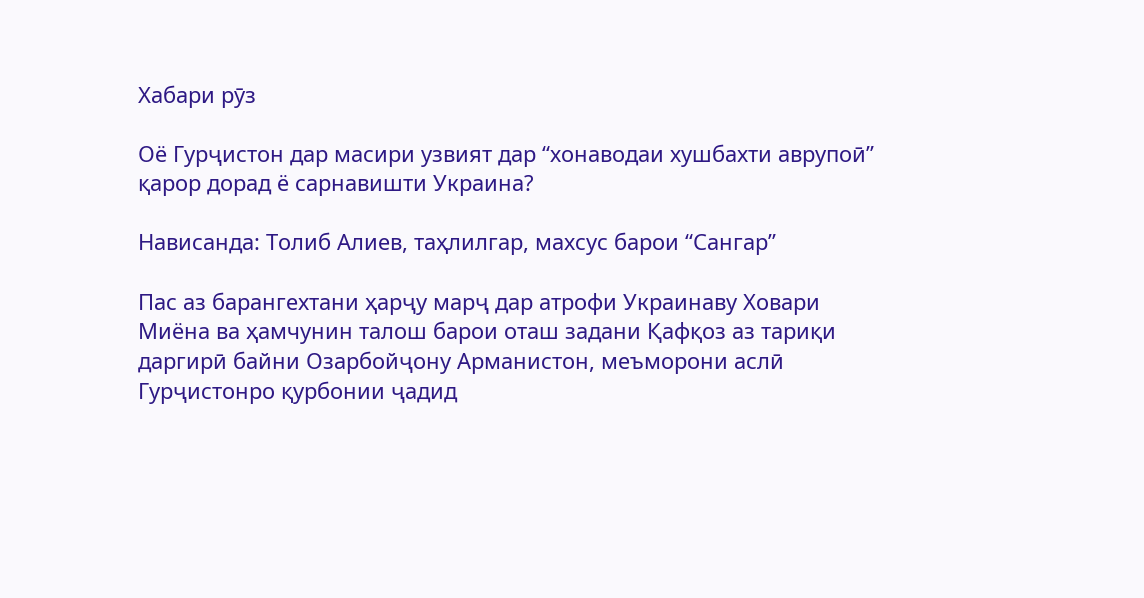Хабари рӯз

Оё Гурҷистон дар масири узвият дар “хонаводаи хушбахти аврупоӣ” қарор дорад ё сарнавишти Украина?

Нависанда: Толиб Алиев, таҳлилгар, махсус барои “Сангар”

Пас аз барангехтани ҳарҷу марҷ дар атрофи Украинаву Ховари Миёна ва ҳамчунин талош барои оташ задани Қафқоз аз тариқи даргирӣ байни Озарбойҷону Арманистон, меъморони аслӣ Гурҷистонро қурбонии ҷадид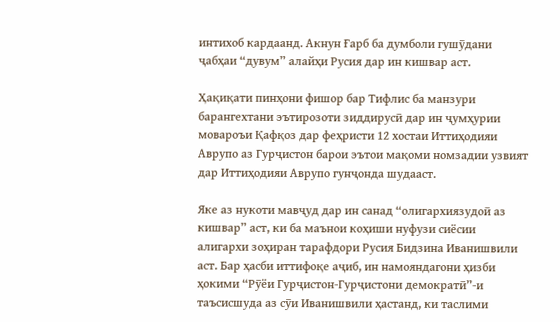интихоб кардаанд. Акнун Ғарб ба думболи гушӯдани ҷабҳаи “дувум” алайҳи Русия дар ин кишвар аст.

Ҳақиқати пинҳони фишор бар Тифлис ба манзури барангехтани эътирозоти зиддирусӣ дар ин ҷумҳурии мовароъи Қафқоз дар феҳристи 12 хостаи Иттиҳодияи Аврупо аз Гурҷистон барои эътои мақоми номзадии узвият дар Иттиҳодияи Аврупо гунҷонда шудааст.

Яке аз нукоти мавҷуд дар ин санад “олигархиязудоӣ аз кишвар” аст, ки ба маънои коҳиши нуфузи сиёсии алигархи зоҳиран тарафдори Русия Бидзина Иванишвили аст. Бар ҳасби иттифоқе аҷиб, ин намояндагони ҳизби ҳокими “Рӯёи Гурҷистон-Гурҷистони демократӣ”-и таъсисшуда аз сӯи Иванишвили ҳастанд, ки таслими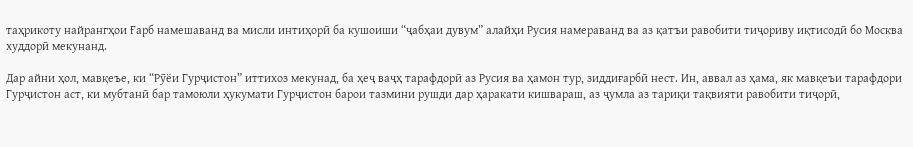таҳрикоту найрангҳои Ғарб намешаванд ва мисли интиҳорӣ ба кушоиши “ҷабҳаи дувум” алайҳи Русия намераванд ва аз қатъи равобити тиҷориву иқтисодӣ бо Москва худдорӣ мекунанд.

Дар айни ҳол, мавқеъе, ки “Рӯёи Гурҷистон” иттихоз мекунад, ба ҳеҷ ваҷҳ тарафдорӣ аз Русия ва ҳамон тур, зиддиғарбӣ нест. Ин, аввал аз ҳама, як мавқеъи тарафдори Гурҷистон аст, ки мубтанӣ бар тамоюли ҳукумати Гурҷистон барои тазмини рушди дар ҳаракати кишвараш, аз ҷумла аз тариқи тақвияти равобити тиҷорӣ,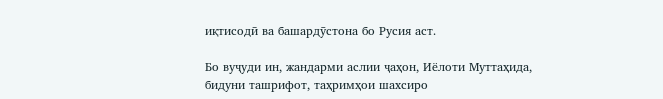иқтисодӣ ва башардӯстона бо Русия аст.

Бо вуҷуди ин, жандарми аслии ҷаҳон, Иёлоти Муттаҳида, бидуни ташрифот, таҳримҳои шахсиро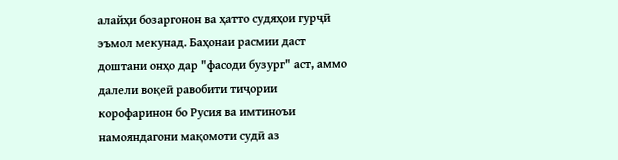алайҳи бозаргонон ва ҳатто судяҳои гурҷӣ эъмол мекунад. Баҳонаи расмии даст доштани онҳо дар "фасоди бузург" аст, аммо далели воқеӣ равобити тиҷории корофаринон бо Русия ва имтиноъи намояндагони мақомоти судӣ аз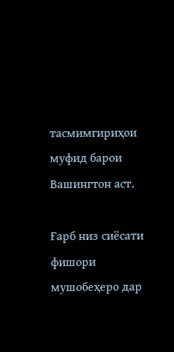тасмимгириҳои муфид барои Вашингтон аст.

Ғарб низ сиёсати фишори мушобеҳеро дар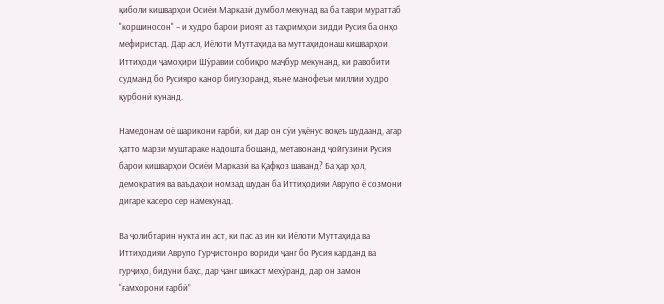қиболи кишварҳои Осиёи Марказӣ думбол мекунад ва ба таври мураттаб "коршиносон" – и худро барои риоят аз таҳримҳои зидди Русия ба онҳо мефиристад. Дар асл, Иёлоти Муттаҳида ва муттаҳидонаш кишварҳои Иттиҳоди ҷамоҳири Шӯравии собиқро маҷбур мекунанд, ки равобити судманд бо Русияро канор бигузоранд, яъне манофеъи миллии худро қурбонӣ кунанд.

Намедонам оё шарикони ғарбӣ, ки дар он сӯи уқёнус воқеъ шудаанд, агар ҳатто марзи муштараке надошта бошанд, метавонанд ҷойгузини Русия барои кишварҳои Осиёи Марказӣ ва Қафқоз шаванд? Ба ҳар ҳол, демократия ва ваъдаҳои номзад шудан ба Иттиҳодияи Аврупо ё созмони дигаре касеро сер намекунад.

Ва ҷолибтарин нукта ин аст, ки пас аз ин ки Иёлоти Муттаҳида ва Иттиҳодияи Аврупо Гурҷистонро вориди ҷанг бо Русия карданд ва гурҷиҳо, бидуни баҳс, дар ҷанг шикаст мехӯранд, дар он замон “ғамхорони ғарбӣ”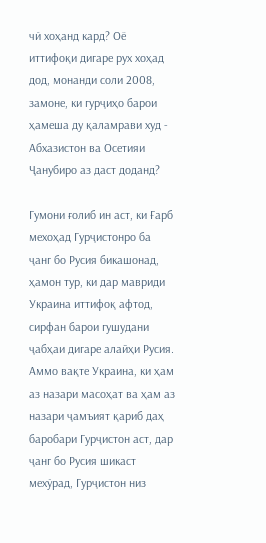чӣ хоҳанд кард? Оё иттифоқи дигаре рух хоҳад дод, монанди соли 2008, замоне, ки гурҷиҳо барои ҳамеша ду қаламрави худ - Абхазистон ва Осетияи Ҷанубиро аз даст доданд?

Гумони ғолиб ин аст, ки Ғарб мехоҳад Гурҷистонро ба ҷанг бо Русия бикашонад, ҳамон тур, ки дар мавриди Украина иттифоқ афтод, сирфан барои гушудани ҷабҳаи дигаре алайҳи Русия. Аммо вақте Украина, ки ҳам аз назари масоҳат ва ҳам аз назари ҷамъият қариб даҳ баробари Гурҷистон аст, дар ҷанг бо Русия шикаст мехӯрад, Гурҷистон низ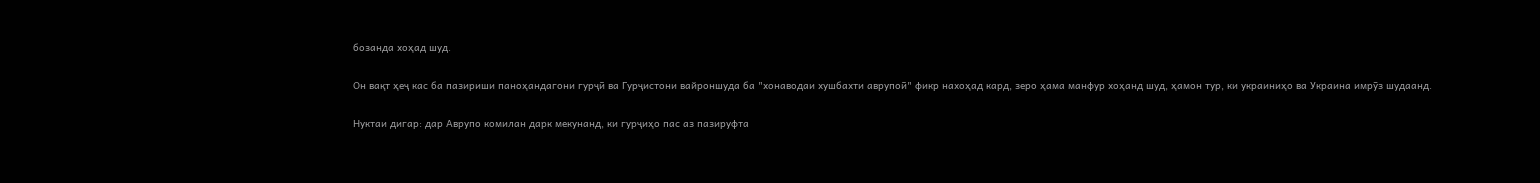бозанда хоҳад шуд.

Он вақт ҳеҷ кас ба пазириши паноҳандагони гурҷӣ ва Гурҷистони вайроншуда ба "хонаводаи хушбахти аврупоӣ" фикр нахоҳад кард, зеро ҳама манфур хоҳанд шуд, ҳамон тур, ки украиниҳо ва Украина имрӯз шудаанд.

Нуктаи дигар: дар Аврупо комилан дарк мекунанд, ки гурҷиҳо пас аз пазируфта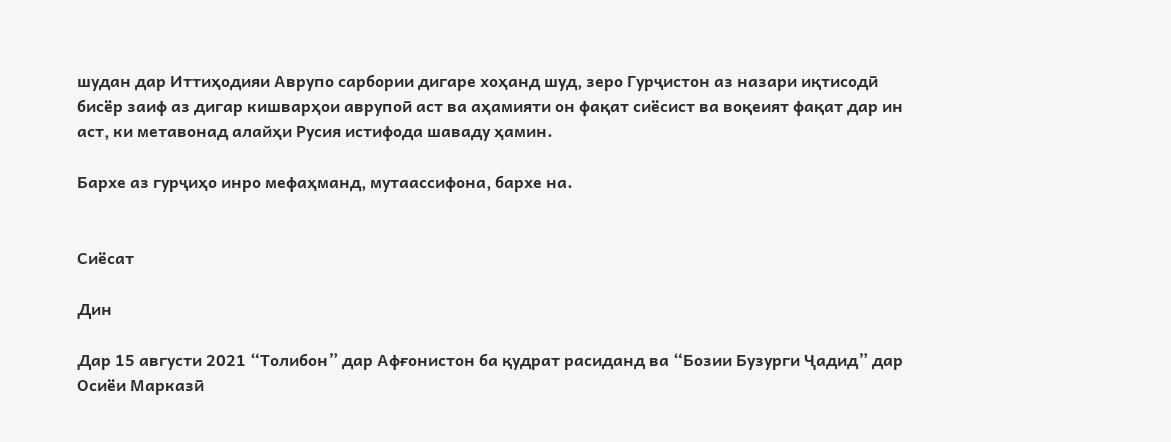шудан дар Иттиҳодияи Аврупо сарбории дигаре хоҳанд шуд, зеро Гурҷистон аз назари иқтисодӣ бисёр заиф аз дигар кишварҳои аврупоӣ аст ва аҳамияти он фақат сиёсист ва воқеият фақат дар ин аст, ки метавонад алайҳи Русия истифода шаваду ҳамин.

Бархе аз гурҷиҳо инро мефаҳманд, мутаассифона, бархе на.


Сиёсат

Дин

Дар 15 августи 2021 “Толибон” дар Афғонистон ба қудрат расиданд ва “Бозии Бузурги Ҷадид” дар Осиёи Марказӣ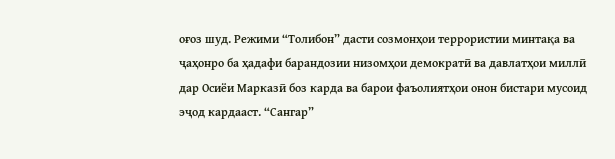оғоз шуд. Режими “Толибон” дасти созмонҳои террористии минтақа ва ҷаҳонро ба ҳадафи барандозии низомҳои демократӣ ва давлатҳои миллӣ дар Осиёи Марказӣ боз карда ва барои фаъолиятҳои онон бистари мусоид эҷод кардааст. “Сангар”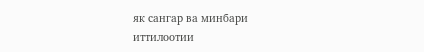як сангар ва минбари иттилоотии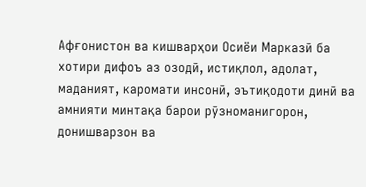Афғонистон ва кишварҳои Осиёи Марказӣ ба хотири дифоъ аз озодӣ, истиқлол, адолат, маданият, каромати инсонӣ, эътиқодоти динӣ ва амнияти минтақа барои рӯзноманигорон, донишварзон ва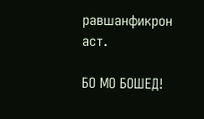равшанфикрон аст.

БО МО БОШЕД!